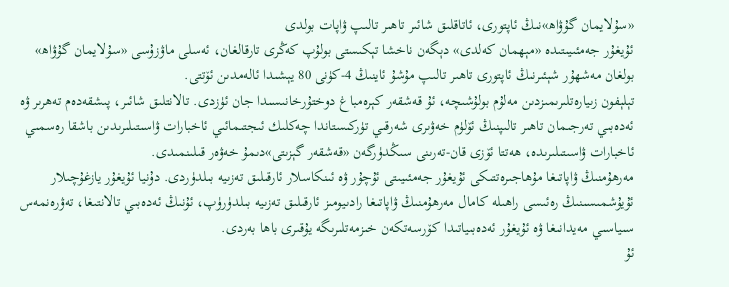«سۇلايمان گۇۋاھ»نىڭ ئاپتورى، ئاتاقلىق شائىر تاھىر تالىپ ۋاپات بولدى
ئۇيغۇر جەمئىيىتىدە «مېھمان كەلدى» دېگەن ناخشا تېكىستى بولۇپ كەڭرى تارقالغان، ئەسلى ماۋزۇسى «سۇلايمان گۇۋاھ» بولغان مەشھۇر شېئىرنىڭ ئاپتورى تاھىر تالىپ مۇشۇ ئاينىڭ 4-كۈنى 80 يېشىدا ئالەمدىن ئۆتتى.
تېلېفون زىيارەتلىرىمىزدىن مەلۇم بولۇشىچە، ئۇ قەشقەر كېرەمباغ دوختۇرخانىسىدا جان ئۈزدى. تالانتلىق شائىر، پىشقەدەم تەھرىر ۋە ئەدەبىي تەرجىمان تاھىر تالىپنىڭ ئۆلۈم خەۋىرى شەرقىي تۈركىستاندا چەكلىك ئىجتىمائىي ئاخبارات ۋاسىتىلىرىدىن باشقا رەسمىي ئاخبارات ۋاسىتىلىرىدە، ھەتتا ئۆزى قان-تەرىنى سىڭدۈرگەن «قەشقەر گېزىتى»دىمۇ خەۋەر قىلىنمىدى.
مەرھۇمنىڭ ۋاپاتىغا مۇھاجىرەتتىكى ئۇيغۇر جەمئىيىتى ئۇچۇر ۋە ئىنكاسلار ئارقىلىق تەزىيە بىلدۈردى. دۇنيا ئۇيغۇر يازغۇچىلار ئۇيۇشمىسىنىڭ رەئىسى راھىلە كامال مەرھۇمنىڭ ۋاپاتىغا رادىيومىز ئارقىلىق تەزىيە بىلدۈرۈپ، ئۇنىڭ ئەدەبىي تالانتىغا، تەۋرەنمەس سىياسىي مەيدانىغا ۋە ئۇيغۇر ئەدەبىياتىدا كۆرسەتكەن خىزمەتلىرىگە يۇقىرى باھا بەردى.
ئۇ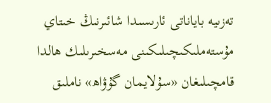تەزىيە باياناتى ئارىسىدا شائىرنىڭ خىتاي مۇستەملىكىچىلىكىنى مەسخىرىلىك ھالدا قامچىلىغان «سۇلايمان گۇۋاھ» ناملىق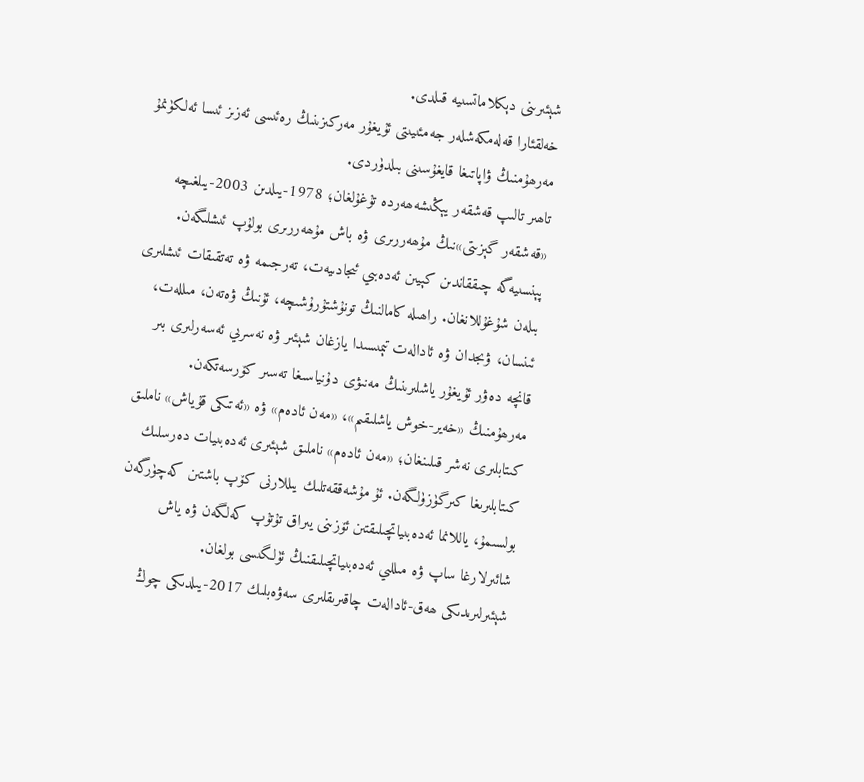شېئىرىنى دېكلاماتسىيە قىلدى.
خەلقئارا قەلەمكەشلەر جەمئىيىتى ئۇيغۇر مەركىزىنىڭ رەئىسى ئەزىز ئىسا ئەلكۈنمۇ مەرھۇمنىڭ ۋاپاتىغا قايغۇسىنى بىلدۈردى.
تاھىر تالىپ قەشقەر يېڭىشەھەردە تۇغۇلغان؛ 1978-يىلدىن 2003-يىلغىچە «قەشقەر گېزىتى»نىڭ مۇھەررىرى ۋە باش مۇھەررىرى بولۇپ ئىشلىگەن. پېنسىيەگە چىققاندىن كېيىن ئەدەبىي ئىجادىيەت، تەرجىمە ۋە تەتقىقات ئىشلىرى بىلەن شۇغۇللانغان. راھىلە كامالنىڭ تونۇشتۇرۇشىچە، ئۇنىڭ ۋەتەن، مىللەت، ئىنسان، ۋىجدان ۋە ئادالەت تېمىسىدا يازغان شېئىر ۋە نەسرىي ئەسەرلىرى بىر قانچە دەۋر ئۇيغۇر ياشلىرىنىڭ مەنىۋى دۇنياسىغا تەسىر كۆرسەتكەن. مەرھۇمنىڭ «خەير-خوش ياشلىقىم»، «مەن ئادەم» ۋە «ئەتىكى قۇياش» ناملىق كىتابلىرى نەشر قىلىنغان؛ «مەن ئادەم» ناملىق شېئىرى ئەدەبىيات دەرسلىك كىتابلىرىغا كىرگۈزۈلگەن. ئۇ مۇشەققەتلىك يىللارنى كۆپ باشتىن كەچۈرگەن بولسىمۇ، ياللانما ئەدەبىياتچىلىقتىن ئۆزىنى يىراق تۇتۇپ كەلگەن ۋە ياش شائىرلارغا ساپ ۋە مىللىي ئەدەبىياتچىلىقنىڭ ئۈلگىسى بولغان.
شېئىرلىرىدىكى ھەق-ئادالەت چاقىرىقلىرى سەۋەبلىك 2017-يىلدىكى چوڭ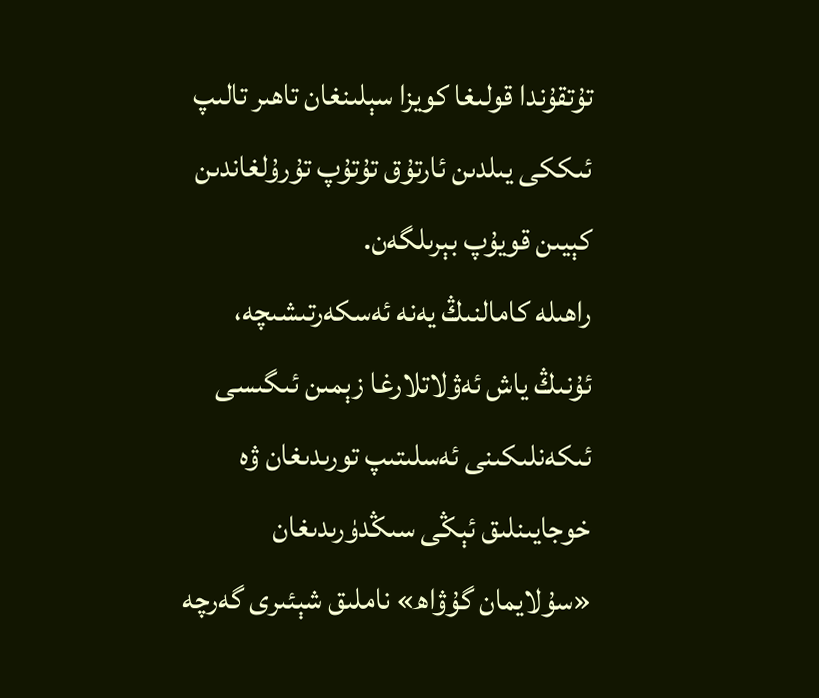تۇتقۇندا قولىغا كويزا سېلىنغان تاھىر تالىپ ئىككى يىلدىن ئارتۇق تۇتۇپ تۇرۇلغاندىن كېيىن قويۇپ بېرىلگەن.
راھىلە كامالنىڭ يەنە ئەسكەرتىشىچە، ئۇنىڭ ياش ئەۋلاتلارغا زېمىن ئىگىسى ئىكەنلىكىنى ئەسلىتىپ تورىدىغان ۋە خوجايىنلىق ئېڭى سىڭدۈرىدىغان «سۇلايمان گۇۋاھ» ناملىق شېئىرى گەرچە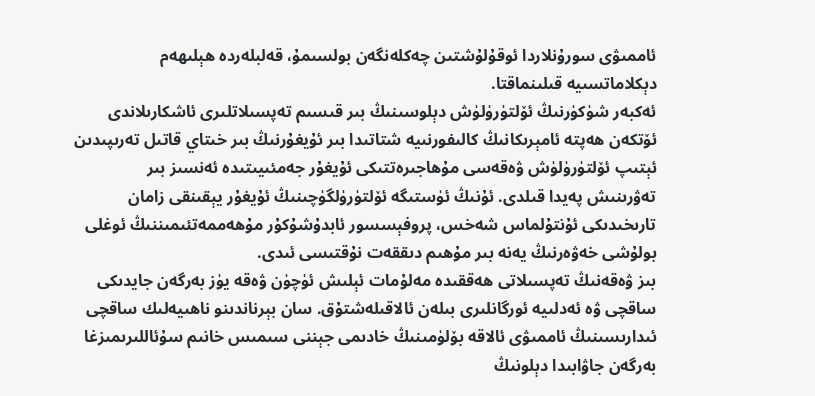ئاممىۋى سورۇنلاردا ئوقۇلۇشتىن چەكلەنگەن بولسىمۇ، قەلبلەردە ھېلىھەم دېكلاماتسىيە قىلىنماقتا.
ئەكبەر شۈكۈرنىڭ ئۆلتۈرۈلۈش دېلوسىنىڭ بىر قىسىم تەپسىلاتلىرى ئاشكارىلاندى
ئۆتكەن ھەپتە ئامېرىكانىڭ كالىفورنىيە شتاتىدا بىر ئۇيغۇرنىڭ بىر خىتاي قاتىل تەرىپىدىن ئېتىپ ئۆلتۈرۈلۈش ۋەقەسى مۇھاجىرەتتىكى ئۇيغۇر جەمئىيىتىدە ئەنسىز بىر تەۋرىنىش پەيدا قىلدى. ئۇنىڭ ئۈستىگە ئۆلتۈرۈلگۈچىنىڭ ئۇيغۇر يېقىنقى زامان تارىخىدىكى ئۇنتۇلماس شەخس، پروفېسسور ئابدۇشۇكۇر مۇھەممەتئىمىننىڭ ئوغلى بولۇشى خەۋەرنىڭ يەنە بىر مۇھىم دىققەت نۇقتىسى ئىدى.
بىز ۋەقەنىڭ تەپسىلاتى ھەققىدە مەلۇمات ئېلىش ئۈچۈن ۋەقە يۈز بەرگەن جايدىكى ساقچى ۋە ئەدلىيە ئورگانلىرى بىلەن ئالاقىلەشتۇق. سان بېرناندىنو ناھىيەلىك ساقچى ئىدارىسىنىڭ ئاممىۋى ئالاقە بۆلۈمىنىڭ خادىمى جېننى سىمىس خانىم سۇئاللىرىمىزغا بەرگەن جاۋابىدا دېلونىڭ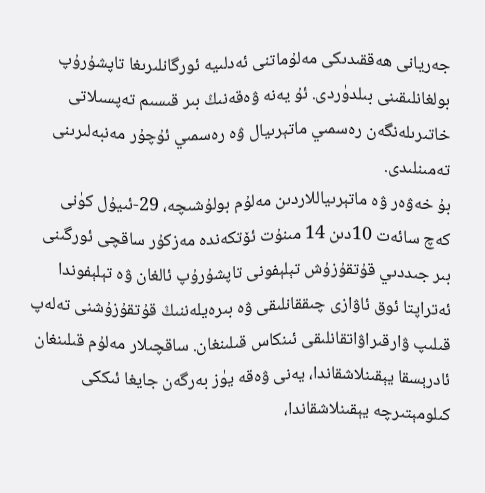جەريانى ھەققىدىكى مەلۇماتنى ئەدلىيە ئورگانلىرىغا تاپشۇرۇپ بولغانلىقىنى بىلدۈردى. ئۇ يەنە ۋەقەنىڭ بىر قىسىم تەپسىلاتى خاتىرىلەنگەن رەسمىي ماتېرىيال ۋە رەسمىي ئۇچۇر مەنبەلىرىنى تەمىنلىدى.
بۇ خەۋەر ۋە ماتېرىياللاردىن مەلۇم بولۇشىچە، 29-ئىيۇل كۈنى كەچ سائەت 10دىن 14 مىنۇت ئۆتكەندە مەزكۇر ساقچى ئورگىنى بىر جىددىي قۇتقۇزۇش تېلېفونى تاپشۇرۇپ ئالغان ۋە تېلېفوندا ئەتراپتا ئوق ئاۋازى چىققانلىقى ۋە بىرەيلەننىڭ قۇتقۇزۇشنى تەلەپ قىلىپ ۋارقىراۋاتقانلىقى ئىنكاس قىلىنغان. ساقچىلار مەلۇم قىلىنغان ئادرېسقا يېقىنلاشقاندا، يەنى ۋەقە يۈز بەرگەن جايغا ئىككى كىلومېتىرچە يېقىنلاشقاندا،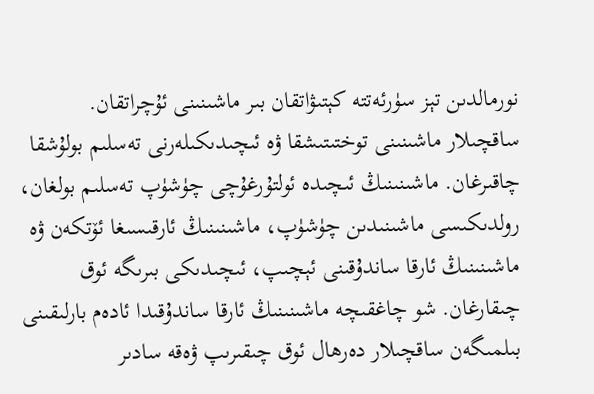نورمالدىن تېز سۈرئەتتە كېتىۋاتقان بىر ماشىنىنى ئۇچراتقان. ساقچىلار ماشىنىنى توختىتىشقا ۋە ئىچىدىكىلەرنى تەسلىم بولۇشقا چاقىرغان. ماشىنىنىڭ ئىچىدە ئولتۇرغۇچى چۈشۈپ تەسلىم بولغان، رولدىكىسى ماشىنىدىن چۈشۈپ، ماشىنىنىڭ ئارقىسىغا ئۆتكەن ۋە ماشىنىنىڭ ئارقا ساندۇقىنى ئېچىپ، ئىچىدىكى بىرىگە ئوق چىقارغان. شو چاغقىچە ماشىنىنىڭ ئارقا ساندۇقىدا ئادەم بارلىقىنى بىلمىگەن ساقچىلار دەرھال ئوق چىقىرىپ ۋەقە سادىر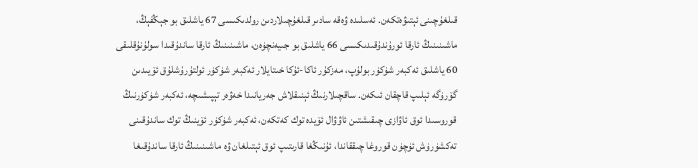قىلغۇچىنى ئېتىۋەتكەن. ئەسلىدە ۋەقە سادىر قىلغۇچىلاردىن رولدىكىسى 67 ياشلىق بو جېڭفېڭ، ماشىنىنىڭ ئارقا ئورۇندۇقىدىكىسى 66 ياشلىق بو جىيەنچۈەن، ماشىنىنىڭ ئارقا ساندۇقىدا سولۇنۇقلىقى 60 ياشلىق ئەكبەر شۈكۈر بولۇپ، مەزكۇر ئاكا-ئۇكا خىتايلار ئەكبەر شۈكۈر ئولتۇرۇشلۇق ئۆيىدىن گۆرۈگە ئېلىپ قاچقان ئىكەن. ساقچىلارنىڭ ئېنىقلاش جەريانىدا خەۋەر تېپىشىچە، ئەكبەر شۈكۈرنىڭ قوروسىدا ئوق ئاۋازى چىقىشتىن ئاۋۋال ئۆيدە توك كەتكەن، ئەكبەر شۈكۈر ئۆينىڭ توك ساندۇقىنى تەكشۈرۈش ئۈچۈن قوروغا چىققاندا، ئۇنىڭغا قارىتىپ ئوق ئېتىلغان ۋە ماشىنىنىڭ ئارقا ساندۇقىغا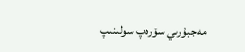مەجبۇرىي سۆرەپ سولىنىپ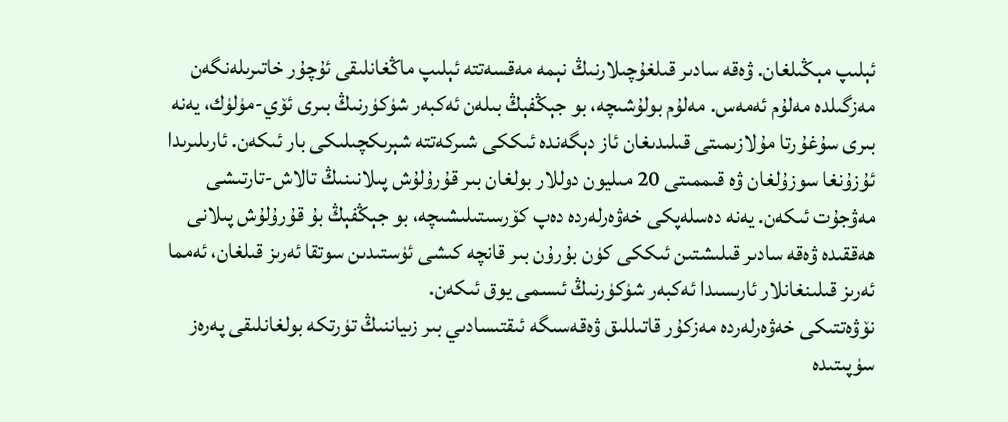ئېلىپ مېڭىلغان. ۋەقە سادىر قىلغۇچىلارنىڭ نېمە مەقسەتتە ئېلىپ ماڭغانلىقى ئۇچۇر خاتىرىلەنگەن مەزگىلدە مەلۇم ئەمەس. مەلۇم بولۇشىچە، بو جېڭفېڭ بىلەن ئەكبەر شۈكۈرنىڭ بىرى ئۆي-مۈلۈك، يەنە بىرى سۇغۇرتا مۇلازىمىتى قىلىدىغان ئاز دېگەندە ئىككى شىركەتتە شېرىكچىلىكى بار ئىكەن. ئارىلىرىدا ئۇزۇنغا سوزۇلغان ۋە قىممىتى 20 مىليون دوللار بولغان بىر قۇرۇلۇش پىلانىنىڭ تالاش-تارتىشى مەۋجۇت ئىكەن. يەنە دەسلەپكى خەۋەرلەردە دەپ كۆرسىتىلىشىچە، بو جېڭفېڭ بۇ قۇرۇلۇش پىلانى ھەققىدە ۋەقە سادىر قىلىشتىن ئىككى كۈن بۇرۇن بىر قانچە كىشى ئۈستىدىن سوتقا ئەرىز قىلغان، ئەمما ئەرىز قىلىنغانلار ئارىسىدا ئەكبەر شۈكۈرنىڭ ئىسمى يوق ئىكەن.
نۆۋەتتىكى خەۋەرلەردە مەزكۇر قاتىللىق ۋەقەسىگە ئىقتىسادىي بىر زىياننىڭ تۈرتكە بولغانلىقى پەرەز سۈپىتىدە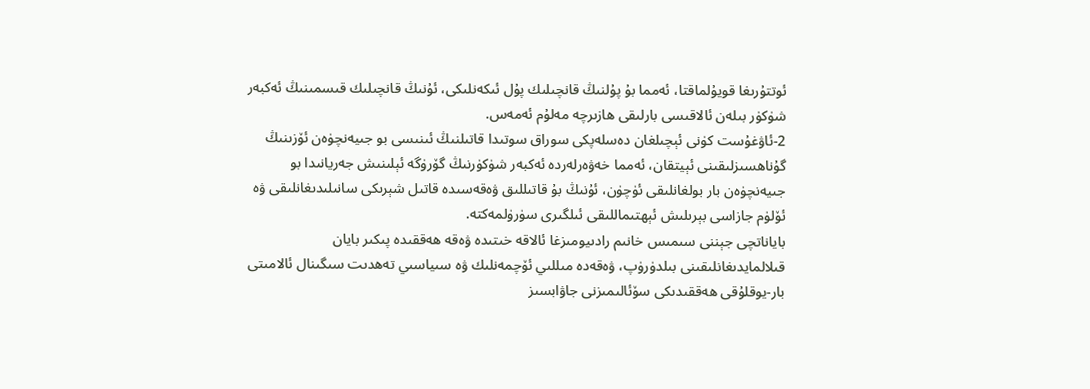ئوتتۇرىغا قويۇلماقتا، ئەمما بۇ پۇلنىڭ قانچىلىك پۇل ئىكەنلىكى، ئۇنىڭ قانچىلىك قىسمىنىڭ ئەكبەر شۈكۈر بىلەن ئالاقىسى بارلىقى ھازىرچە مەلۇم ئەمەس.
2-ئاۋغۇست كۈنى ئېچىلغان دەسلەپكى سوراق سوتىدا قاتىلنىڭ ئىنىسى بو جىيەنچۈەن ئۆزىنىڭ گۇناھسىزلىقىنى ئېيتقان، ئەمما خەۋەرلەردە ئەكبەر شۈكۈرنىڭ گۆرۈگە ئېلىنىش جەريانىدا بو جىيەنچۈەن بار بولغانلىقى ئۈچۈن، ئۇنىڭ بۇ قاتىللىق ۋەقەسىدە قاتىل شېرىكى سانىلىدىغانلىقى ۋە ئۆلۈم جازاسى بېرىلىش ئېھتىماللىقى ئىلگىرى سۈرۈلمەكتە.
باياناتچى جېننى سىمىس خانىم رادىيومىزغا ئالاقە خىتىدە ۋەقە ھەققىدە پىكىر بايان قىلالمايدىغانلىقىنى بىلدۈرۈپ، ۋەقەدە مىللىي ئۆچمەنلىك ۋە سىياسىي تەھدىت سىگىنال ئالامىتى بار-يوقلۇقى ھەققىدىكى سۆئالىمىزنى جاۋابسىز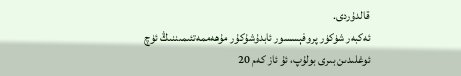قالدۇردى.
ئەكبەر شۈكۈر پروفېسسور ئابدۇشۇكۇر مۇھەممەتئىمىننىڭ ئۈچ ئوغلىدىن بىرى بولۇپ، ئۇ ئاز كەم 20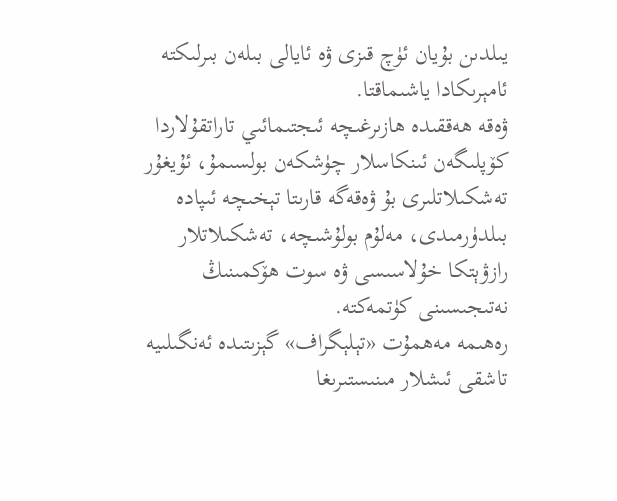يىلدىن بۇيان ئۈچ قىزى ۋە ئايالى بىلەن بىرلىكتە ئامېرىكادا ياشىماقتا.
ۋەقە ھەققىدە ھازىرغىچە ئىجتىمائىي تاراتقۇلاردا كۆپلىگەن ئىنكاسلار چۈشكەن بولسىمۇ، ئۇيغۇر تەشكىلاتلىرى بۇ ۋەقەگە قارىتا تېخىچە ئىپادە بىلدۈرمىدى، مەلۇم بولۇشىچە، تەشكىلاتلار رازۋېتكا خۇلاسىسى ۋە سوت ھۆكمىنىڭ نەتىجىسىنى كۈتمەكتە.
رەھىمە مەھمۇت «تېلېگراف» گېزىتىدە ئەنگىلىيە تاشقى ئىشلار مىنىستىرىغا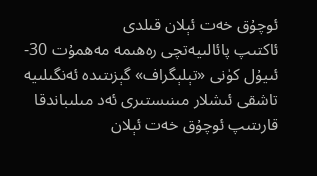ئوچۇق خەت ئېلان قىلدى
ئاكتىپ پائالىيەتچى رەھىمە مەھمۇت 30-ئىيۇل كۈنى «تېلېگراف» گېزىتىدە ئەنگىلىيە تاشقى ئىشلار مىنىستىرى ئەد مىلىباندقا قارىتىپ ئوچۇق خەت ئېلان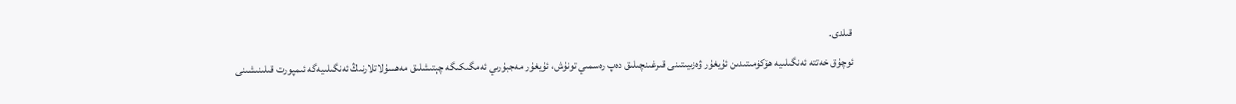قىلدى.
ئوچۇق خەتتە ئەنگىلىيە ھۆكۈمىتىدىن ئۇيغۇر ۋەزىيىتىنى قىرغىنچىلىق دەپ رەسمىي تونۇش، ئۇيغۇر مەجبۇرىي ئەمگىكىگە چېتىشلىق مەھسۇلاتلارنىڭ ئەنگىلىيەگە ئىمپورت قىلىنىشىنى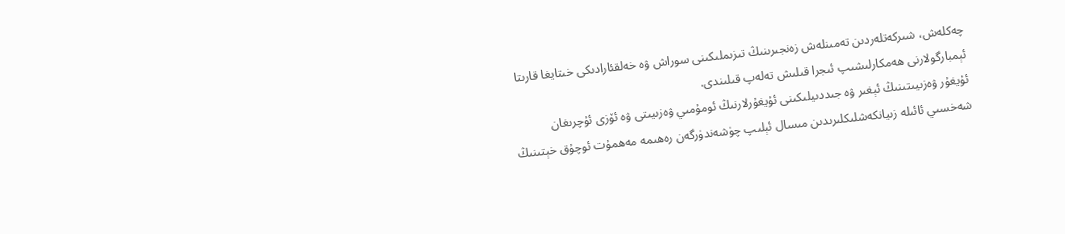چەكلەش، شىركەتلەردىن تەمىنلەش زەنجىرىنىڭ تىزىملىكىنى سوراش ۋە خەلقئارادىكى خىتايغا قارىتا ئېمبارگولارنى ھەمكارلىشىپ ئىجرا قىلىش تەلەپ قىلىندى.
ئۇيغۇر ۋەزىيىتىنىڭ ئېغىر ۋە جىددىيلىكىنى ئۇيغۇرلارنىڭ ئومۇمىي ۋەزىيىتى ۋە ئۆزى ئۇچرىغان شەخسىي ئائىلە زىيانكەشلىكلىرىدىن مىسال ئېلىپ چۈشەندۈرگەن رەھىمە مەھمۇت ئوچۇق خېتىنىڭ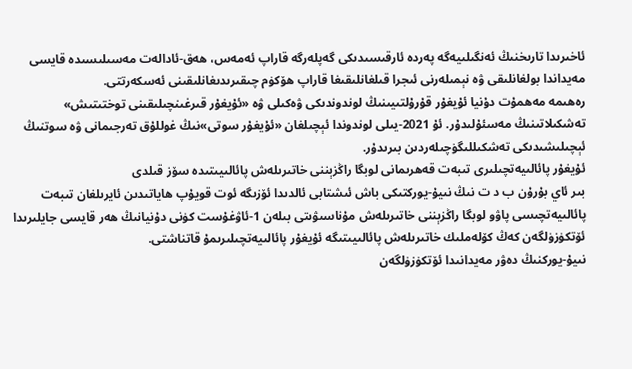ئاخىرىدا تارىخنىڭ ئەنگىلىيەگە پەردە ئارقىسىدىكى گەپلەرگە قاراپ ئەمەس، ھەق-ئادالەت مەسىلىسىدە قايسى مەيداندا بولغانلىقى ۋە نېمىلەرنى ئىجرا قىلغانلىقىغا قاراپ ھۆكۈم چىقىرىدىغانلىقىنى ئەسكەرتتى.
رەھىمە مەھمۇت دۇنيا ئۇيغۇر قۇرۇلتىيىنىڭ لوندوندىكى ۋەكىلى ۋە «ئۇيغۇر قىرغىنچىلىقىنى توختىتىش» تەشكىلاتىنىڭ مەسئۇلىدۇر. ئۇ 2021-يىلى لوندوندا ئېچىلغان «ئۇيغۇر سوتى»نىڭ غوللۇق تەرجىمانى ۋە سوتنىڭ ئېچىلىشىدىكى تەشكىللىگۈچىلەردىن بىرىدۇر.
ئۇيغۇر پائالىيەتچىلىرى تىبەت قەھرىمانى لوبگا راڭزېننى خاتىرىلەش پائالىيىتىدە سۆز قىلدى
بىر ئاي بۇرۇن ب د ت نىڭ نىيۇ-يوركتىكى باش ئىشتابى ئالدىدا ئۆزىگە ئوت قويۇپ ھاياتىدىن ئايرىلغان تىبەت پائالىيەتچىسى پاۋو لوبگا راڭزېننى خاتىرىلەش مۇناسىۋىتى بىلەن 1-ئاۋغۇست كۈنى دۇنيانىڭ ھەر قايسى جايلىرىدا ئۆتكۈزۈلگەن كەڭ كۆلەملىك خاتىرىلەش پائالىيىتىگە ئۇيغۇر پائالىيەتچىلىرىمۇ قاتناشتى.
نىيۇ-يوركنىڭ دەۋر مەيدانىدا ئۆتكۈزۈلگەن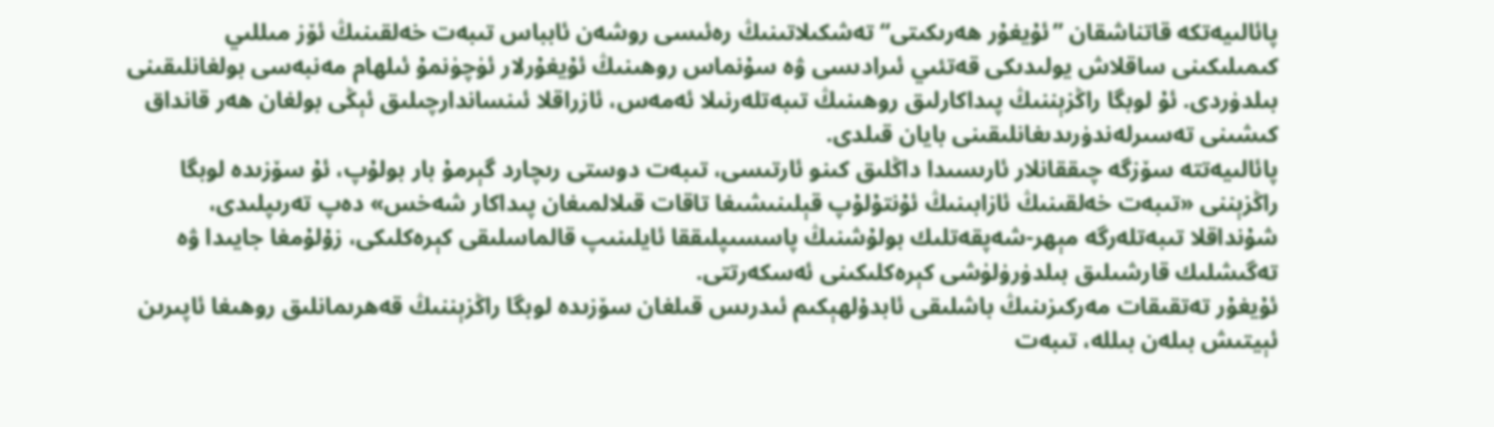پائالىيەتكە قاتناشقان ”ئۇيغۇر ھەرىكىتى“ تەشكىلاتىنىڭ رەئىسى روشەن ئابباس تىبەت خەلقىنىڭ ئۆز مىللىي كىمىلىكىنى ساقلاش يولىدىكى قەتئىي ئىرادىسى ۋە سۇنماس روھىنىڭ ئۇيغۇرلار ئۈچۈنمۇ ئىلھام مەنبەسى بولغانلىقىنى بىلدۈردى. ئۇ لوبگا راڭزېننىڭ پىداكارلىق روھىنىڭ تىبەتلەرنىلا ئەمەس، ئازراقلا ئىنساندارچىلىق ئېڭى بولغان ھەر قانداق كىشىنى تەسىرلەندۈرىدىغانلىقىنى بايان قىلدى.
پائالىيەتتە سۆزگە چىققانلار ئارىسىدا داڭلىق كىنو ئارتىسى، تىبەت دوستى رىچارد گېرمۇ بار بولۇپ، ئۇ سۆزىدە لوبگا راڭزېننى «تىبەت خەلقىنىڭ ئازابىنىڭ ئۇنتۇلۇپ قېلىنىشىغا تاقات قىلالمىغان پىداكار شەخس» دەپ تەرىپلىدى، شۇنداقلا تىبەتلەرگە مېھر-شەپقەتلىك بولۇشنىڭ پاسسىپلىققا ئايلىنىپ قالماسلىقى كېرەكلىكى، زۇلۇمغا جايىدا ۋە تەگىشلىك قارشىلىق بىلدۈرۈلۈشى كېرەكلىكىنى ئەسكەرتتى.
ئۇيغۇر تەتقىقات مەركىزىنىڭ باشلىقى ئابدۇلھېكىم ئىدرىس قىلغان سۆزىدە لوبگا راڭزېننىڭ قەھرىمانلىق روھىغا ئاپىرىن ئېيتىش بىلەن بىللە، تىبەت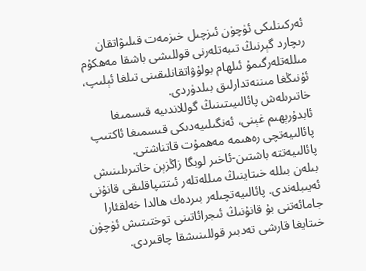ئەركىنلىكى ئۈچۈن ئىزچىل خىزمەت قىلىۋاتقان رىچارد گېرنىڭ تىبەتلەرنى قوللىشى باشقا مەھكۇم مىللەتلەرگىمۇ ئىلھام بولۇۋاتقانلىقىنى تىلغا ئېلىپ، ئۇنىڭغا مىننەتدارلىق بىلدۈردى.
خاتىرىلەش پائالىيىتىنىڭ گوللاندىيە قىسمىغا ئابدۇرېھىم غېنى، ئەنگىلىيەدىكى قىسمىغا ئاكتىپ پائالىيەتچى رەھىمە مەھمۇت قاتناشتى.
پائالىيەتتە باشتىن-ئاخىر لوبگا زاڭزېن خاتىرىلىنىش بىلەن بىللە خىتاينىڭ مىللەتلەر ئىتتىپاقلىقى قانۇنى ئەيىبلەندى. پائالىيەتچىلەر بىردەك ھالدا خەلقئارا جامائەتنى بۇ قانۇنىڭ ئىجرائاتىنى توختىتىش ئۈچۈن خىتايغا قارشى تەدبىر قوللىنىشقا چاقىردى.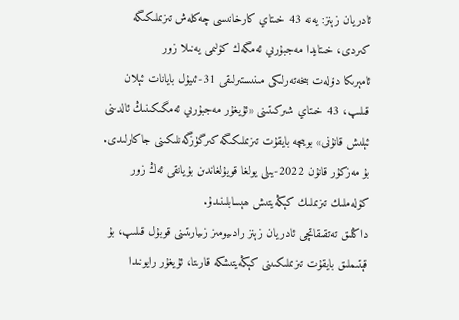ئادريان زېنز: يەنە 43 خىتاي كارخانىسى چەكلەش تىزىملىكىگە كىردى، خىتايدا مەجبۇرىي ئەمگەك كۆلىمى يەنىلا زور
ئامېرىكا دۆلەت بىخەتەرلىكى مىنىستىرلىقى 31-ئىيۇل بايانات ئېلان قىلىپ، 43 خىتاي شىركىتىنى «ئۇيغۇر مەجبۇرىي ئەمگىكىنىڭ ئالدىنى ئېلىش قانۇنى» بويىچە بايقۇت تىزىملىكىگە كىرگۈزگەنلىكىنى جاكارلىدى. بۇ مەزكۇر قانۇن 2022-يىلى يولغا قويۇلغاندىن بۇيانقى ئەڭ زور كۆلەملىك تىزىملىك كېڭەيتىش ھېسابلىنىدۇ.
داڭلىق تەتقىقاتچى ئادريان زېنز رادىيومىز زىيارىتىنى قوبۇل قىلىپ، بۇ قېتىملىق بايقۇت تىزىملىكىىنى كېڭەيتىشكە قارىتا، ئۇيغۇر رايونىدا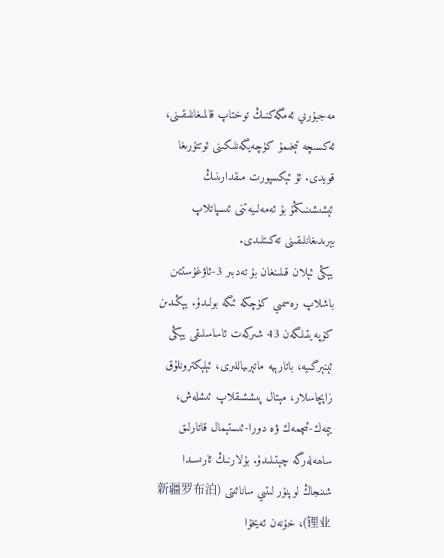مەجبۇرىي ئەمگەكنىڭ توختاپ قالمىغانلىقىنى، ئەكسىچە تېخىمۇ كۈچەيگەنلىكىنى ئوتتۇرىغا قويدى. ئۇ ئېكسپورت مىقدارىنىڭ ئېشىشىنىڭمۇ بۇ ئەمەلىيەتنى ئىسپاتلاپ بېرىدىغانلىقىنى تەكىتلىدى.
يېڭى ئېلان قىلىنغان بۇ تەدبىر 3-ئاۋغۇستتىن باشلاپ رەسمىي كۈچكە ئىگە بولىدۇ. يېڭىدىن كۆپەيتىلگەن 43 شىركەت ئاساسلىقى يېڭى ئېنېرگىيە، باتارېيە ماتېرىياللىرى، ئېلېكترونلۇق زاپچاسلار، مېتال پىششىقلاپ ئىشلەش، يېمەك-ئىچمەك ۋە دورا-ئىستېمال قاتارلىق ساھەلەرگە چېتىلىدۇ. بۇلارنىڭ ئارىسىدا شىنجاڭ لوپنۇر لىتىي سانائىتى (新疆罗布泊锂业)، خۇنەن ئەيخۇا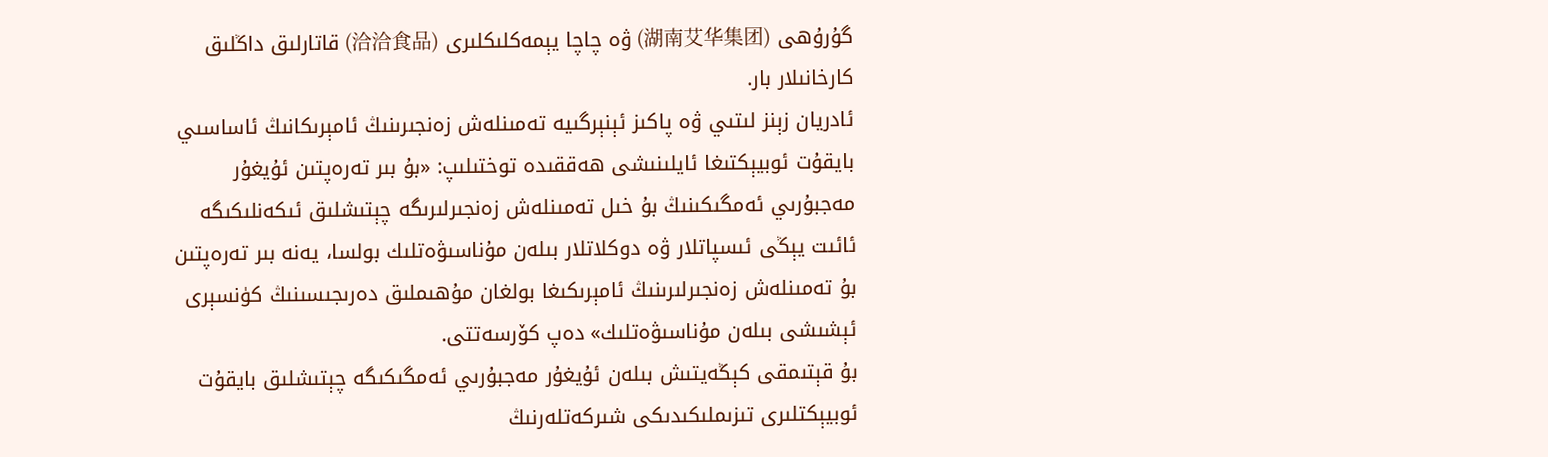گۇرۇھى (湖南艾华集团) ۋە چاچا يېمەكلىكلىرى (洽洽食品) قاتارلىق داڭلىق كارخانىلار بار.
ئادريان زېنز لىتىي ۋە پاكىز ئېنېرگىيە تەمىنلەش زەنجىرىنىڭ ئامېرىكانىڭ ئاساسىي بايقۇت ئوبيېكتىغا ئايلىنىشى ھەققىدە توختىلىپ: «بۇ بىر تەرەپتىن ئۇيغۇر مەجبۇرىي ئەمگىكىنىڭ بۇ خىل تەمىنلەش زەنجىرلىرىگە چېتىشلىق ئىكەنلىكىگە ئائىت يېڭى ئىسپاتلار ۋە دوكلاتلار بىلەن مۇناسىۋەتلىك بولسا، يەنە بىر تەرەپتىن بۇ تەمىنلەش زەنجىرلىرىنىڭ ئامېرىكىغا بولغان مۇھىملىق دەرىجىسىنىڭ كۈنسېرى ئېشىشى بىلەن مۇناسىۋەتلىك» دەپ كۆرسەتتى.
بۇ قېتىمقى كېڭەيتىش بىلەن ئۇيغۇر مەجبۇرىي ئەمگىكىگە چېتىشلىق بايقۇت ئوبيېكتلىرى تىزىملىكىدىكى شىركەتلەرنىڭ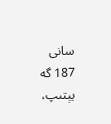سانى 187 گە يېتىپ،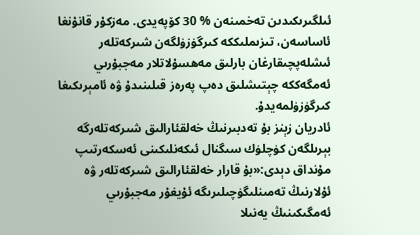ئىلگىرىكىدىن تەخمىنەن % 30 كۆپەيدى. مەزكۇر قانۇنغا ئاساسەن، تىزىملىككە كىرگۈزۈلگەن شىركەتلەر ئىشلەپچىقارغان بارلىق مەھسۇلاتلار مەجبۇرىي ئەمگەككە چېتىشلىق دەپ پەرەز قىلىنىدۇ ۋە ئامېرىكىغا كىرگۈزۈلمەيدۇ.
ئادريان زېنز بۇ تەدبىرنىڭ خەلقئارالىق شىركەتلەرگە بېرىلگەن كۈچلۈك سىگنال ئىكەنلىكىنى ئەسكەرتىپ مۇنداق دېدى:«بۇ قارار خەلقئارالىق شىركەتلەر ۋە ئۇلارنىڭ تەمىنلىگۈچىلىرىگە ئۇيغۇر مەجبۇرىي ئەمگىكىنىڭ يەنىلا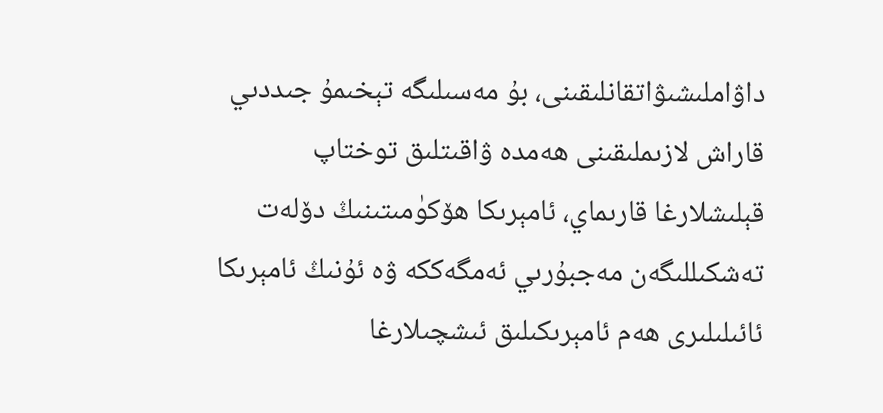داۋاملىشىۋاتقانلىقىنى، بۇ مەسىلىگە تېخىمۇ جىددىي قاراش لازىملىقىنى ھەمدە ۋاقىتلىق توختاپ قېلىشلارغا قارىماي، ئامېرىكا ھۆكۈمىتىنىڭ دۆلەت تەشكىللىگەن مەجبۇرىي ئەمگەككە ۋە ئۇنىڭ ئامېرىكا ئائىلىلىرى ھەم ئامېرىكىلىق ئىشچىلارغا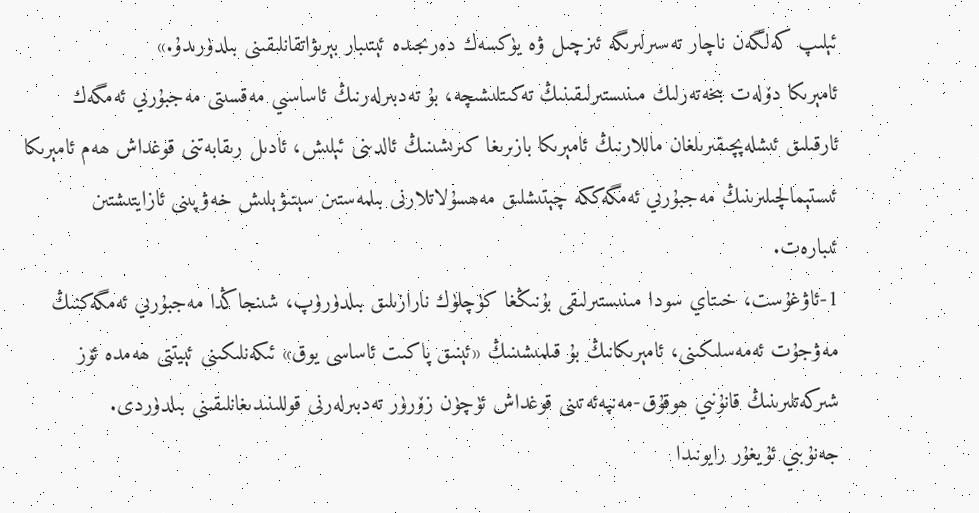ئېلىپ كەلگەن ناچار تەسىرلىرىگە ئىزچىل ۋە يۈكسەك دەرىجىدە ئېتىبار بېرىۋاتقانلىقىنى بىلدۈرىدۇ.»
ئامېرىكا دۆلەت بىخەتەرلىك مىنىستىرلىقىنىڭ تەكىتلىشىچە، بۇ تەدبىرلەرنىڭ ئاساسىي مەقسىتى مەجبۇرىي ئەمگەك ئارقىلىق ئىشلەپچىقىرىلغان ماللارنىڭ ئامېرىكا بازىرىغا كىرىشىنىڭ ئالدىنى ئېلىش، ئادىل رىقابەتنى قوغداش ھەم ئامېرىكا ئىستېمالچىلىرىنىڭ مەجبۇرىي ئەمگەككە چېتىشلىق مەھسۇلاتلارنى بىلمەستىن سېتىۋېلىش خەۋپىنى ئازايتىشتىن ئىبارەت.
1-ئاۋغۇست، خىتاي سودا مىنىستىرلىقى بۇنىڭغا كۈچلۈك نارازىلىق بىلدۈرۈپ، شىنجاڭدا مەجبۇرىي ئەمگەكنىڭ مەۋجۇت ئەمەسلىكىنى، ئامېرىكانىڭ بۇ قىلمىشىنىڭ «ئېنىق پاكىت ئاساسى يوق» ئىكەنلىكىنى ئېيتتى ھەمدە ئۆز شىركەتلىرىنىڭ قانۇنىي ھوقۇق-مەنپەئەتىنى قوغداش ئۈچۈن زۆرۈر تەدبىرلەرنى قوللىنىدىغانلىقىنى بىلدۈردى.
جەنۇبىي ئۇيغۇر رايونىدا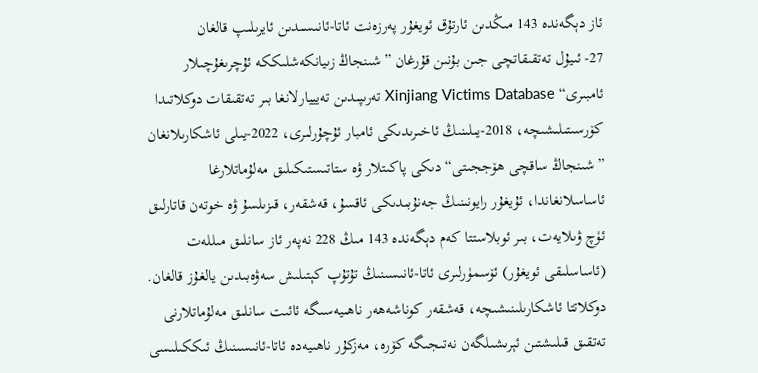ئاز دېگەندە 143 مىڭدىن ئارتۇق ئويغۇر پەرزەنت ئاتا-ئانىسىدىن ئايرىلىپ قالغان
27- ئىيۇل تەتقىقاتچى جىن بۇنىن قۇرغان ”شىنجاڭ زىيانكەشلىككە ئۇچرىغۇچىلار ئامبىرى“ Xinjiang Victims Database تەرىپىدىن تەيييارلانغا بىر تەتقىقات دوكلاتىدا كۆرسىتىلىشىچە، 2018-يىلىنىڭ ئاخىرىدىكى ئامبار ئۇچۇرلىرى، 2022-يىلى ئاشكارىلانغان ”شىنجاڭ ساقچى ھۆججىتى“ دىكى پاكىتلار ۋە ستاتىستىكىلىق مەلۇماتلارغا ئاساسلانغاندا، ئۇيغۇر رايونىنىڭ جەنۇبىدىكى ئاقسۇ، قەشقەر، قىزىلسۇ ۋە خوتەن قاتارلىق ئۈچ ۋىلايەت، بىر ئوبلاستتا كەم دېگەندە 143 مىڭ 228 نەپەر ئاز سانلىق مىللەت (ئاساسلىقى ئويغۇر) ئۆسمۈرلىرى ئاتا-ئانىسىنىڭ تۇتۇپ كېتىلىش سەۋەبىدىن يالغۇز قالغان.
دوكلاتتا ئاشكارىلىنىشىچە، قەشقەر كوناشەھەر ناھىيەسىگە ئائىت سانلىق مەلۇماتلارنى تەتقىق قىلىشتىن ئېرىشىلگەن نەتىجىگە كۆرە، مەزكۇر ناھىيەدە ئاتا-ئانىسىنىڭ ئىككىلىسى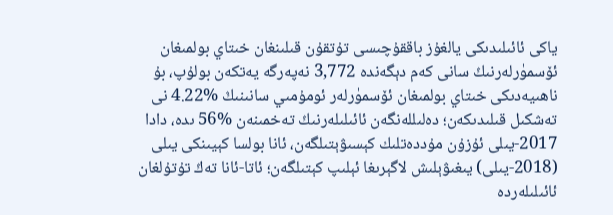ياكى ئائىلىدىكى يالغۇز باققۇچىسى تۇتقۇن قىلىنغان خىتاي بولمىغان ئۆسمۈرلەرنىڭ سانى كەم دېگەندە 3,772 نەپەرگە يەتكەن بولۇپ، بۇ ناھىيەدىكى خىتاي بولمىغان ئۆسمۈرلەر ئومۇمىي سانىنىڭ %4.22 نى تەشكىل قىلىدىكەن؛ دەلىللەنگەن ئائىلىلەرنىڭ تەخمىنەن %56 ىدە، دادا 2017-يىلى ئۇزۇن مۇددەتلىك كېسىۋېتىلگەن، ئانا بولسا كېيىنكى يىلى (2018-يىلى) يىغىۋېلىش لاگېرىغا ئېلىپ كېتىلگەن؛ ئاتا-ئانا تەڭ تۇتۇلغان ئائىلىلەردە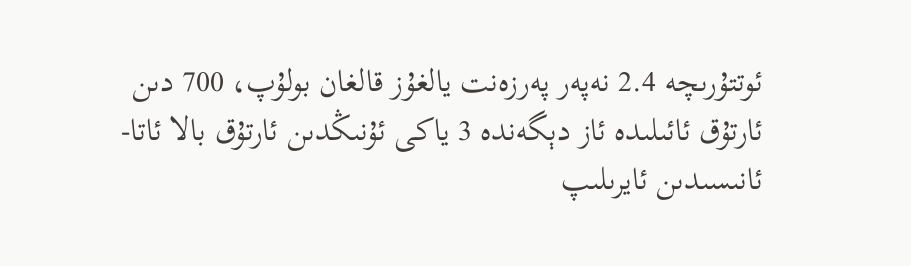ئوتتۇرىچە 2.4 نەپەر پەرزەنت يالغۇز قالغان بولۇپ، 700 دىن ئارتۇق ئائىلىدە ئاز دېگەندە 3 ياكى ئۇنىڭدىن ئارتۇق بالا ئاتا-ئانىسىدىن ئايرىلىپ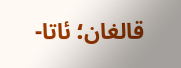قالغان؛ ئاتا-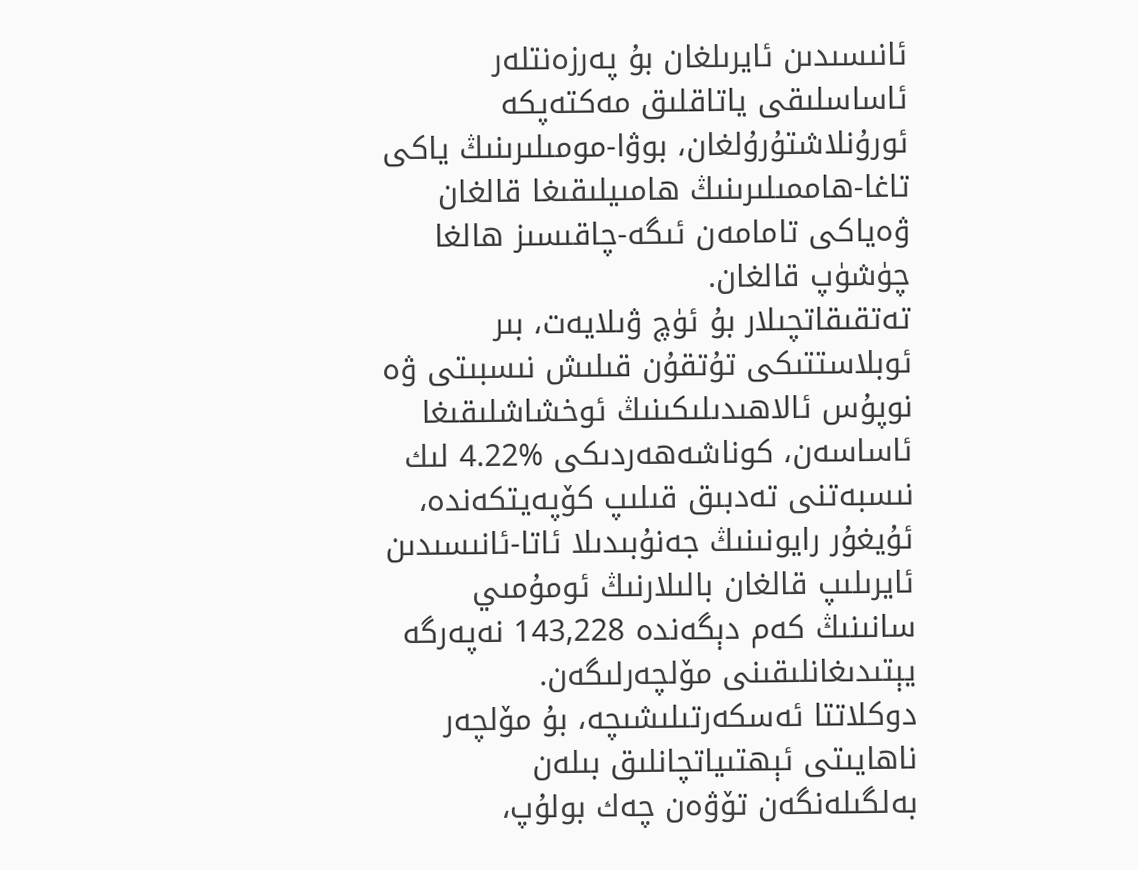ئانىسىدىن ئايرىلغان بۇ پەرزەنتلەر ئاساسلىقى ياتاقلىق مەكتەپكە ئورۇنلاشتۇرۇلغان، بوۋا-مومىلىرىنىڭ ياكى تاغا-ھاممىلىرىنىڭ ھامىيلىقىغا قالغان ۋەياكى تامامەن ئىگە-چاقىسىز ھالغا چۈشۈپ قالغان.
تەتقىقاتچىلار بۇ ئۈچ ۋىلايەت، بىر ئوبلاستتىكى تۇتقۇن قىلىش نىسبىتى ۋە نوپۇس ئالاھىدىلىكىنىڭ ئوخشاشلىقىغا ئاساسەن، كوناشەھەردىكى %4.22 لىك نىسبەتنى تەدبىق قىلىپ كۆپەيتكەندە، ئۇيغۇر رايونىنىڭ جەنۇبىدىلا ئاتا-ئانىسىدىن ئايرىلىپ قالغان بالىلارنىڭ ئومۇمىي سانىنىڭ كەم دېگەندە 143,228 نەپەرگە يېتىدىغانلىقىنى مۆلچەرلىگەن.
دوكلاتتا ئەسكەرتىلىشىچە، بۇ مۆلچەر ناھايىتى ئېھتىياتچانلىق بىلەن بەلگىلەنگەن تۆۋەن چەك بولۇپ،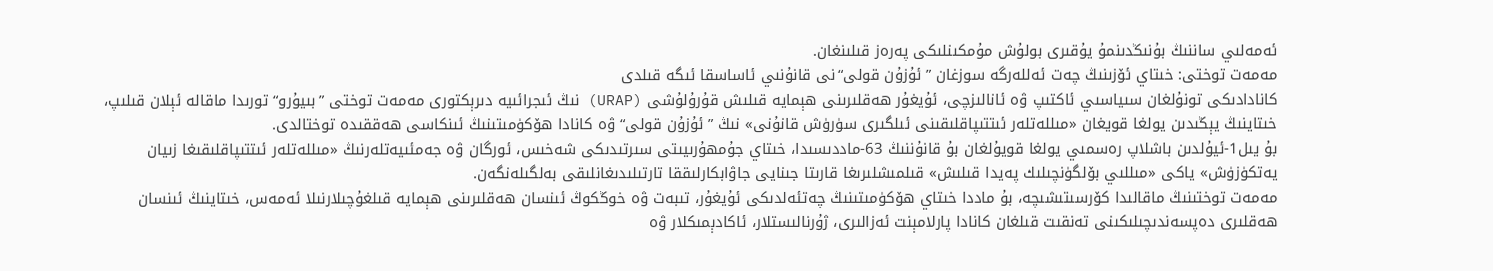ئەمەلىي ساننىڭ بۇنىڭدىنمۇ يۇقىرى بولۇش مۇمكىنلىكى پەرەز قىلىنغان.
مەمەت توختى: خىتاي ئۆزىنىڭ چەت ئەللەرگە سوزغان ”ئۇزۇن قولى“نى قانۇنىي ئاساسقا ئىگە قىلدى
كانادادىكى تونۇلغان سىياسىي ئاكتىپ ۋە ئانالىزچى، ئۇيغۇر ھەقلىرىنى ھېمايە قىلىش قۇرۇلۇشى (URAP) نىڭ ئىجرائىيە دىرېكتورى مەمەت توختى ”بىيۇرو“ تورىدا ماقالە ئېلان قىلىپ، خىتاينىڭ يېڭىدىن يولغا قويغان «مىللەتلەر ئىتتىپاقلىقىنى ئىلگىرى سۈرۈش قانۇنى» نىڭ ”ئۇزۇن قولى“ ۋە كانادا ھۆكۈمىتىنىڭ ئىنكاسى ھەققىدە توختالدى.
بۇ يىل1-ئيۇلدىن باشلاپ رەسمىي يولغا قويۇلغان بۇ قانۇننىڭ 63-ماددىسىدا، خىتاي جۇمھۇرىيىتى سىرتىدىكى شەخىس، ئورگان ۋە جەمئىيەتلەرنىڭ «مىللەتلەر ئىتتىپاقلىقىغا زىيان يەتكۈزۈش» ياكى «مىللىي بۆلگۈنچىلىك پەيدا قىلىش» قىلمىشلىرىغا قارىتا جىنايى جاۋابكارلىققا تارتىلىدىغانلىقى بەلگىلەنگەن.
مەمەت توختىنىڭ ماقالىدا كۆرسىتىشىچە، بۇ ماددا خىتاي ھۆكۈمىتىنىڭ چەتئەلدىكى ئۇيغۇر، تىبەت ۋە خوڭكوڭ ئىنسان ھەقلىرىنى ھېمايە قىلغۇچىلارنىلا ئەمەس، خىتاينىڭ ئىنسان ھەقلىرى دەپسەندىچىلىكىنى تەنقىت قىلغان كانادا پارلامېنت ئەزالىرى، ژۇرنالىستلار، ئاكادېمىكلار ۋە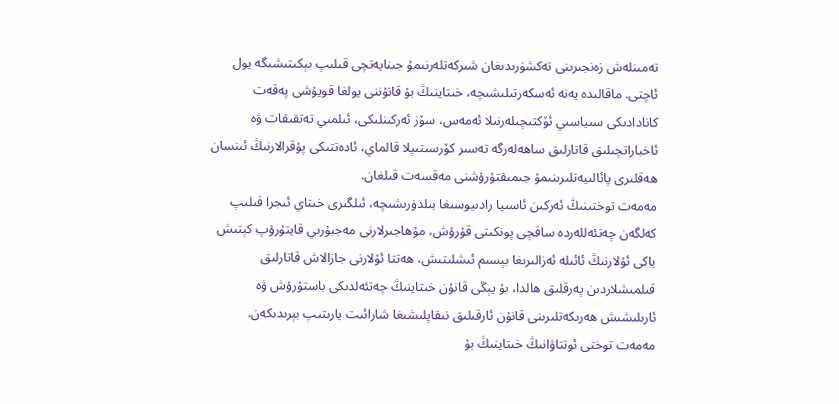تەمىنلەش زەنجىرىنى تەكشۈرىدىغان شىركەتلەرنىمۇ جىنايەتچى قىلىپ بېكىتىشىگە يول ئاچتى. ماقالىدە يەنە ئەسكەرتىلىشىچە، خىتاينىڭ بۇ قانۇننى يولغا قويۇشى پەقەت كانادادىكى سىياسىي ئۆكتىچىلەرنىلا ئەمەس، سۆز ئەركىنلىكى، ئىلمىي تەتقىقات ۋە ئاخباراتچىلىق قاتارلىق ساھەلەرگە تەسىر كۆرسىتىپلا قالماي، ئادەتتىكى پۇقرالارنىڭ ئىنسان ھەقلىرى پائالىيەتلىرىنىمۇ جىمىقتۇرۇشنى مەقسەت قىلغان.
مەمەت توختىنىڭ ئەركىن ئاسىيا رادىيوسىغا بىلدۈرىشىچە، ئىلگىرى خىتاي ئىجرا قىلىپ كەلگەن چەتئەللەردە ساقچى پونكىتى قۇرۇش، مۇھاجىرلارنى مەجبۇرىي قايتۇرۇپ كېتىش ياكى ئۇلارنىڭ ئائىلە ئەزالىرىغا بېسىم ئىشلىتىش، ھەتتا ئۇلارنى جازالاش قاتارلىق قىلمىشلاردىن پەرقلىق ھالدا، بۇ يېڭى قانۇن خىتاينىڭ چەتئەلدىكى باستۇرۇش ۋە ئارىلىشىش ھەرىكەتلىرىنى قانۇن ئارقىلىق نىقاپلىشىغا شارائىت يارىتىپ بېرىدىكەن.
مەمەت توختى ئوتتاۋانىڭ خىتاينىڭ بۇ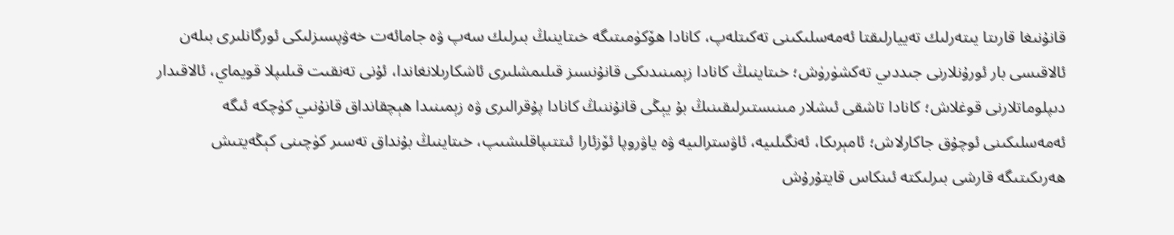قانۇنىغا قارىتا يىتەرلىك تەييارلىقتا ئەمەسلىكىنى تەكىتلەپ، كانادا ھۆكۈمىتىگە خىتاينىڭ بىرلىك سەپ ۋە جامائەت خەۋپسىزلىكى ئورگانلىرى بىلەن ئالاقىسى بار ئورۇنلارنى جىددىي تەكشۈرۈش؛ خىتاينىڭ كانادا زېمىنىدىكى قانۇنسىز قىلىمشلىرى ئاشكارىلانغاندا، ئۇنى تەنقىت قىلىپلا قويماي، ئالاقىدار دىپلوماتلارنى قوغلاش؛ كانادا تاشقى ئىشلار مىنىستىرلىقىنىڭ بۇ يېڭى قانۇننىڭ كانادا پۇقرالىرى ۋە زېمىنىدا ھېچقانداق قانۇنىي كۈچكە ئىگە ئەمەسلىكىنى ئوچۇق جاكارلاش؛ ئامېرىكا، ئەنگىلىيە، ئاۋسترالىيە ۋە ياۋروپا ئۆزئارا ئىتتىپاقلىشىپ، خىتاينىڭ بۇنداق تەسىر كۈچىنى كېڭەيتىش ھەرىكىتىگە قارشى بىرلىكتە ئىنكاس قايتۇرۇش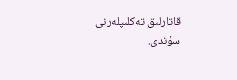قاتارلىق تەكلىپلەرنى سۇندى.